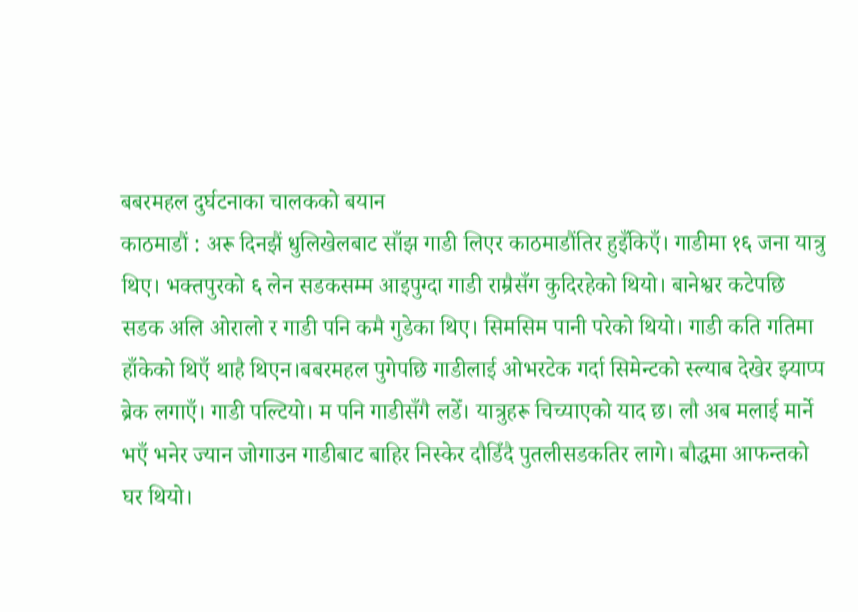बबरमहल दुर्घटनाका चालकको बयान
काठमाडौं : अरू दिनझैं धुलिखेलबाट साँझ गाडी लिएर काठमाडौंतिर हुइँकिएँ। गाडीमा १६ जना यात्रु थिए। भक्तपुरको ६ लेन सडकसम्म आइपुग्दा गाडी राम्रैसँग कुदिरहेको थियो। बानेश्वर कटेपछि सडक अलि ओरालो र गाडी पनि कमै गुडेका थिए। सिमसिम पानी परेको थियो। गाडी कति गतिमा हाँकेको थिएँ थाहै थिएन।बबरमहल पुगेपछि गाडीलाई ओभरटेक गर्दा सिमेन्टको स्ल्याब देखेर झ्याप्प ब्रेक लगाएँ। गाडी पल्टियो। म पनि गाडीसँगै लडेँ। यात्रुहरू चिच्याएको याद छ। लौ अब मलाई मार्ने भएँ भनेर ज्यान जोगाउन गाडीबाट बाहिर निस्केर दौडिँदै पुतलीसडकतिर लागे। बौद्धमा आफन्तको घर थियो।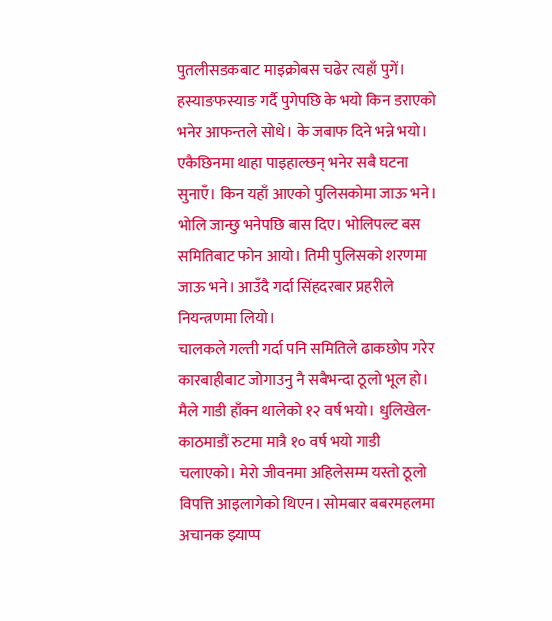पुतलीसडकबाट माइक्रोबस चढेर त्यहाँ पुगें।
हस्याङफस्याङ गर्दै पुगेपछि के भयो किन डराएको भनेर आफन्तले सोधे। के जबाफ दिने भन्ने भयो। एकैछिनमा थाहा पाइहाल्छन् भनेर सबै घटना सुनाएँ। किन यहाँ आएको पुलिसकोमा जाऊ भने। भोलि जान्छु भनेपछि बास दिए। भोलिपल्ट बस समितिबाट फोन आयो। तिमी पुलिसको शरणमा जाऊ भने। आउँदै गर्दा सिंहदरबार प्रहरीले नियन्त्रणमा लियो।
चालकले गल्ती गर्दा पनि समितिले ढाकछोप गरेर कारबाहीबाट जोगाउनु नै सबैभन्दा ठूलो भूल हो।
मैले गाडी हाँक्न थालेको १२ वर्ष भयो। धुलिखेल-काठमाडौं रुटमा मात्रै १० वर्ष भयो गाडी चलाएको। मेरो जीवनमा अहिलेसम्म यस्तो ठूलो विपत्ति आइलागेको थिएन। सोमबार बबरमहलमा अचानक झ्याप्प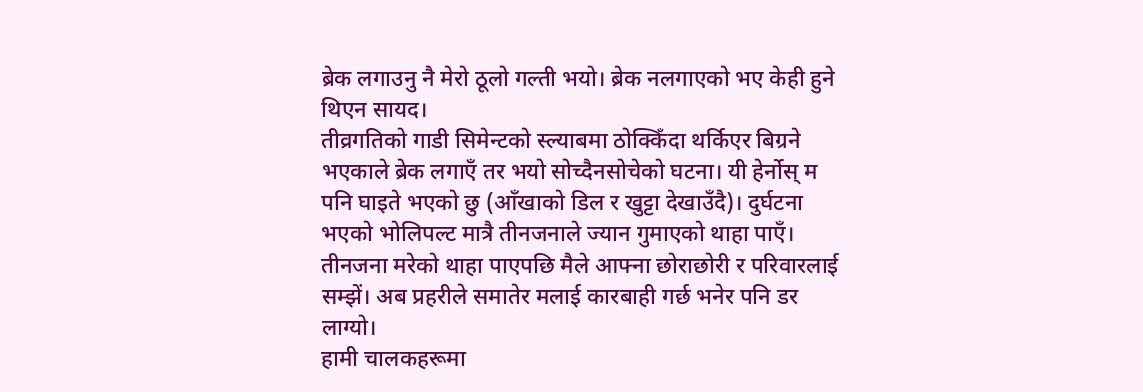ब्रेक लगाउनु नै मेरो ठूलो गल्ती भयो। ब्रेक नलगाएको भए केही हुने थिएन सायद।
तीव्रगतिको गाडी सिमेन्टको स्ल्याबमा ठोक्किँदा थर्किएर बिग्रने भएकाले ब्रेक लगाएँ तर भयो सोच्दैनसोचेको घटना। यी हेर्नोस् म पनि घाइते भएको छु (आँखाको डिल र खुट्टा देखाउँदै)। दुर्घटना भएको भोलिपल्ट मात्रै तीनजनाले ज्यान गुमाएको थाहा पाएँ। तीनजना मरेको थाहा पाएपछि मैले आफ्ना छोराछोरी र परिवारलाई सम्झें। अब प्रहरीले समातेर मलाई कारबाही गर्छ भनेर पनि डर लाग्यो।
हामी चालकहरूमा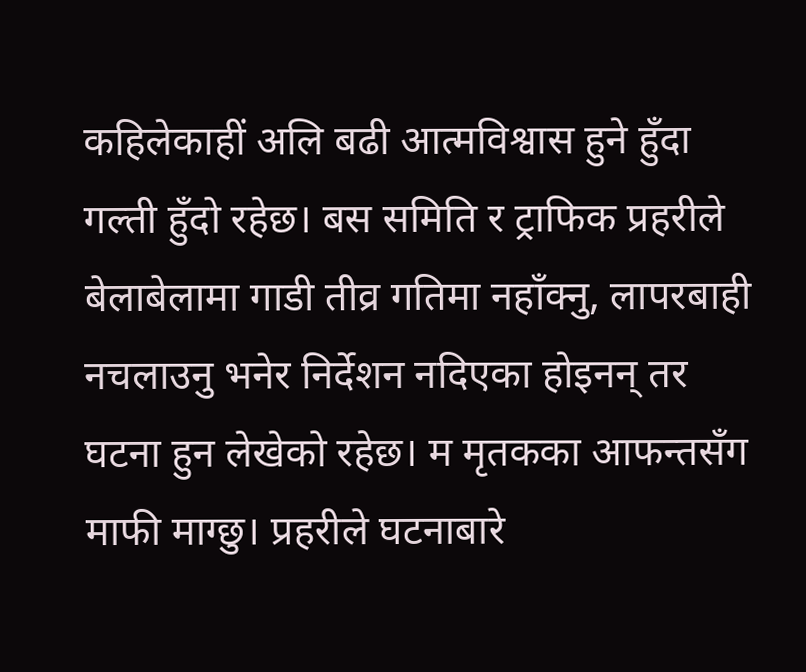कहिलेकाहीं अलि बढी आत्मविश्वास हुने हुँदा गल्ती हुँदो रहेछ। बस समिति र ट्राफिक प्रहरीले बेलाबेलामा गाडी तीव्र गतिमा नहाँक्नु, लापरबाही नचलाउनु भनेर निर्देशन नदिएका होइनन् तर घटना हुन लेखेको रहेछ। म मृतकका आफन्तसँग माफी माग्छु। प्रहरीले घटनाबारे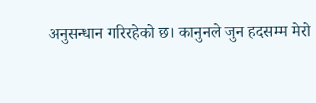अनुसन्धान गरिरहेको छ। कानुनले जुन हदसम्म मेरो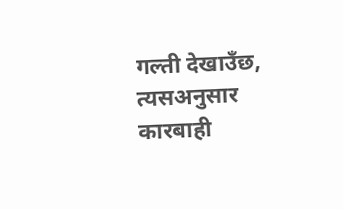गल्ती देखाउँछ, त्यसअनुसार कारबाही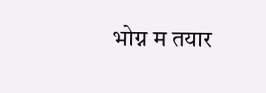भोग्न म तयार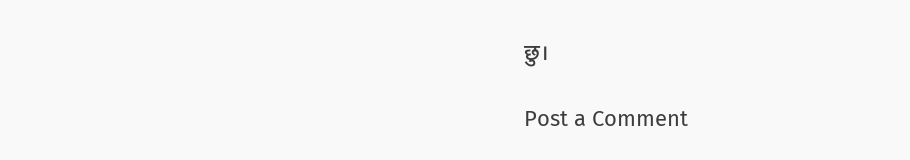छु।

Post a Comment